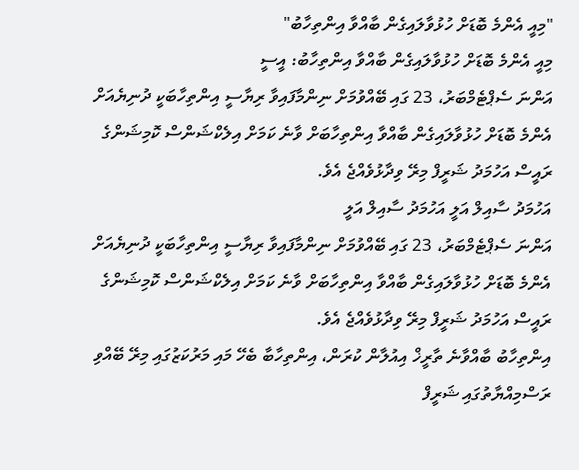"މިއީ އެންމެ ބޮޑަށް ހުޅުވާލައިގެން ބާއްވާ އިންތިހާބު"
މިއީ އެންމެ ބޮޑަށް ހުޅުވާލައިގެން ބާއްވާ އިންތިހާބު: އީސީ
އަންނަ ސެޕްޓެމްބަރު، 23 ގައި ބޭއްވުމަށް ނިންމާފައިވާ ރިޔާސީ އިންތިހާބަކީ ދުނިޔެއަށް އެންމެ ބޮޑަށް ހުޅުވާލައިގެން ބާއްވާ އިންތިހާބަށް ވާނެ ކަމަށް އިލެކްޝަންސް ކޮމިޝަންގެ ރައީސް އަހުމަދު ޝަރީފް މިރޭ ވިދާޅުވެއްޖެ އެވެ.
އަހުމަދު ސާއިލް އަލީ އަހުމަދު ސާއިލް އަލީ
އަންނަ ސެޕްޓެމްބަރު، 23 ގައި ބޭއްވުމަށް ނިންމާފައިވާ ރިޔާސީ އިންތިހާބަކީ ދުނިޔެއަށް އެންމެ ބޮޑަށް ހުޅުވާލައިގެން ބާއްވާ އިންތިހާބަށް ވާނެ ކަމަށް އިލެކްޝަންސް ކޮމިޝަންގެ ރައީސް އަހުމަދު ޝަރީފް މިރޭ ވިދާޅުވެއްޖެ އެވެ.
އިންތިހާބު ބާއްވާނެ ތާރީޚް އިއުލާން ކުރަން، އިންތިހާބާ ބެހޭ މައި މަރުކަޒުގައި މިރޭ ބޭއްވި ރަސްމިއްޔާތުގައި ޝަރީފް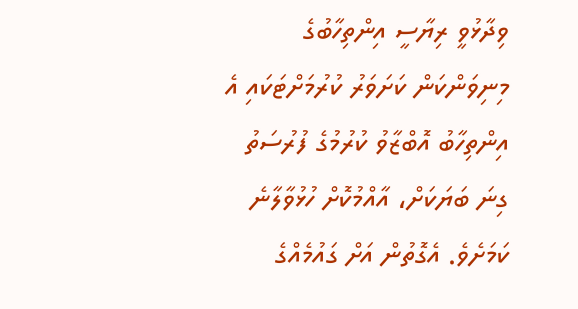ވިދާޅުވީ ރިޔާސީ އިންތިހާބުގެ މިނިވަންކަން ކަށަވަރު ކުރުމަށްޓަކައި އެ އިންތިހާބު އޮބްޒާވު ކުރުމުގެ ފުރުސަތު ގިނަ ބަޔަކަށް، އާއްމުކޮށް ހުޅުވާލާނެ ކަމަށެވެ. އެގޮތުން އަށް ގައުމެއްގެ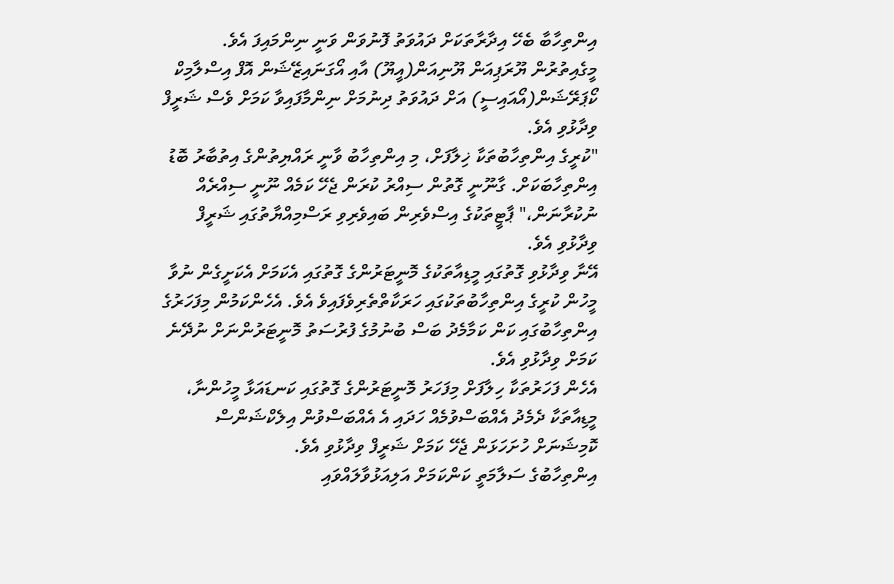އިންތިހާބާ ބެހޭ އިދާރާތަކަށް ދައުވަތު ފޮނުވަން ވަނީ ނިންމައިފަ އެވެ.
މީގެއިތުރުން ޔޫރަޕިއަން ޔޫނިއަން(އީޔޫ) އާއި އޯގަނައިޒޭޝަން އޮފް އިސްލާމިކް ކޯޕަރޭޝަން(އޯއައިސީ) އަށް ދައުވަތު ދިނުމަށް ނިންމާފައިވާ ކަމަށް ވެސް ޝަރީފް ވިދާޅުވި އެވެ.
"ކުރީގެ އިންތިހާބުތަކާ ޚިލާފަށް، މި އިންތިހާބު ވާނީ ރައްޔިތުންގެ އިތުބާރު ބޮޑު އިންތިހާބަކަށް. ގާނޫނީ ގޮތުން ސިއްރު ކުރަން ޖެހޭ ކަމެއް ނޫނީ ސިއްރެއް ނުކުރާނަން،" ޕާޓީތަކުގެ އިސްވެރިން ބައިވެރިވި ރަސްމިއްޔާތުގައި ޝަރީފް ވިދާޅުވި އެވެ.
އޭނާ ވިދާޅުވި ގޮތުގައި މީޑިއާތަކުގެ މޮނީޓަރުންގެ ގޮތުގައި އެކަމަށް އެކަށީގެން ނުވާ މީހުން ކުރީގެ އިންތިހާބުތަކުގައި ހަރަކާތްތެރިވެފައިވެ އެވެ. އެހެންކަމުން މިފަހަރުގެ އިންތިހާބުގައި ކަން ކަމާމެދު ބަސް ބުނުމުގެ ފުރުސަތު މޮނީޓަރުންނަށް ނުދޭނެ ކަމަށް ވިދާޅުވި އެވެ.
އެހެން ފަހަރުތަކާ ހިލާފަށް މިފަހަރު މޮނީޓަރުންގެ ގޮތުގައި ކަނޑައަޅާ މީހުންނާ، މީޑިއާތަކާ ދެމެދު އެއްބަސްވުމެއް ހަދައި އެ އެއްބަސްވުން އިލެކްޝަންސް ކޮމިޝަނަށް ހުށަހަޅަން ޖެހޭ ކަމަށް ޝަރީފް ވިދާޅުވި އެވެ.
އިންތިހާބުގެ ސަލާމަތީ ކަންކަމަށް އަލިއަޅުވާލައްވައި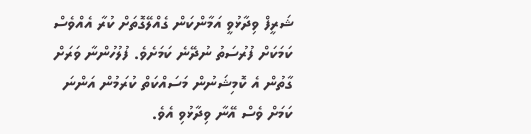ޝަރީފް ވިދާޅުވީ އަމާންކަން ގެއްލޭގޮތަށް ކުރާ އެއްވެސް ކަމަކަށް ފުރުސަތު ނުދޭނެ ކަމަށެވެ. ފުލުހުންނާ ވަރަށް ގާތުން އެ ކޮމިޝަނުން މަސައްކަތް ކުރަމުން އަންނަ ކަމަށް ވެސް އޭނާ ވިދާޅުވި އެވެ.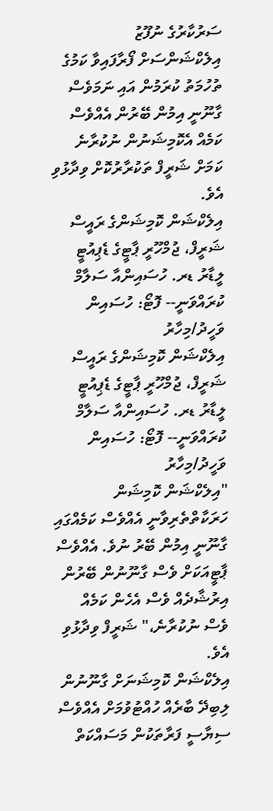ސަރުކާރުގެ ނުފޫޒު އިލެކްޝަންސަށް ފޯރާފައިވާ ކަމުގެ ތުހުމަތު ކުރަމުން އައި ނަމަވެސް ގާނޫނީ އިމުން ބޭރުން އެއްވެސް ކަމެއް އެކޮމިޝަނުން ނުކުރާނެ ކަމަށް ޝަރީފް ތަކުރާރުކޮށް ވިދާޅުވި އެވެ.
އިލެކްޝަން ކޮމިޝަންގެ ރައީސް ޝަރީފް، ޖުމްހޫރީ ޕާޓީގެ ޑެޕިއުޓީ ލީޑާރު ޑރ. ހުސައިންއާ ސަލާމް ކުރައްވަނީ-- ފޮޓޯ: ހުސައިން ވަހީދު/މިހާރު
އިލެކްޝަން ކޮމިޝަންގެ ރައީސް ޝަރީފް، ޖުމްހޫރީ ޕާޓީގެ ޑެޕިއުޓީ ލީޑާރު ޑރ. ހުސައިންއާ ސަލާމް ކުރައްވަނީ-- ފޮޓޯ: ހުސައިން ވަހީދު/މިހާރު
"އިލެކްޝަން ކޮމިޝަން ހަރަކާތްތެރިވާނީ އެއްވެސް ކަމެއްގައި ގާނޫނީ އިމުން ބޭރު ނުވެ. އެއްވެސް ޕާޓީއަކަށް ވެސް ގާނޫނުން ބޭރުން އިރުޝާދެއް ވެސް އެހެން ކަމެއް ވެސް ނުކުރާނެ،" ޝަރީފް ވިދާޅުވި އެވެ.
އިލެކްޝަން ކޮމިޝަނަށް ގާނޫނުން ލިބިދޭ ބާރެއް ހުއްޓުވުމަށް އެއްވެސް ސިޔާސީ ފަރާތަކުން މަސައްކަތް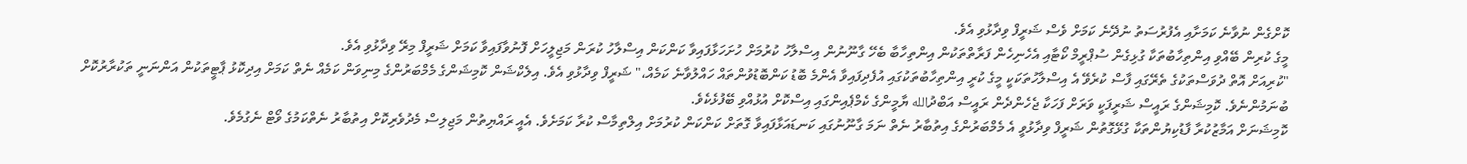ކޮށްގެން ނުވާނެ ކަމަށާއި އެފުރުސަތު ނުދޭނެ ކަމަށް ވެސް ޝަރީފް ވިދާޅުވި އެވެ.
މީގެ ކުރިން ބޭއްވި އިންތިހާބުތަކާ ގުޅިގެން ސުޕްރީމް ކޯޓާއި އެހެނިހެން ފަރާތްތަކުން އިންތިހާބާ ބެހޭ ގާނޫނުން އިސްލާހު ކުރުމަށް ހުށަހަޅާފައިވާ ކަންކަން އިސްލާހު ކުރަން މަޖިލީހަށް ފޮނުވާފައިވާ ކަމަށް ޝަރީފް މިރޭ ވިދާޅުވި އެވެ.
"ކުރިއަށް އޮތް ދުވަސްތަކުގެ ތެރޭގައި ފާސް ކުރެވޭ އެ އިސްލާހުތަކަކީ މީގެ ކުރީ އިންތިހާބުތަކުގައި އުފެދިފައިވާ އެންމެ ބޮޑު ކަންބޮޑުވުންތައް ހައްލުވާނެ ކަމެއް،" ޝަރީފް ވިދާޅުވި އެވެ. އިލެކްޝަން ކޮމިޝަންގެ މެމްބަރުންގެ މިނިވަން ކަމެއް ނެތް ކަމަށް އިދިކޮޅު ޕާޓީތަކުން އަންނަނީ ތަކުރާރުކޮށް ބުނަމުންނެވެ. ކޮމިޝަންގެ ރައީސް ޝަރީފަކީ ވަރަށް ފަހަކާ ޖެހެންދެން ރައީސް އަބްދުالله ޔާމީންގެ ކެމްޕެއިންގައި އިސްކޮށް އުޅުއްވި ބޭފުޅެކެވެ.
ކޮމިޝަނަށް އަމާޒުކުރާ ފާޑުކިޔުންތަކާ ގުޅޭގޮތުން ޝަރީފް ވިދާޅުވީ އެ މެމްބަރުންގެ އިތުބާރު ނެތް ނަމަ ގާނޫނުގައި ކަނޑައަޅާފައިވާ ގޮތަށް ކަންކަން ކުރުމަށް އިލްތިމާސް ކުރާ ކަމަށެވެ. އެއީ ރައްޔިތުން މަޖިލިސް މެދުވެރިކޮށް އިތުބާރު ނެތްކަމުގެ ވޯޓް ނެގުމެވެ.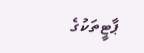ޕާޓީތަކުގެ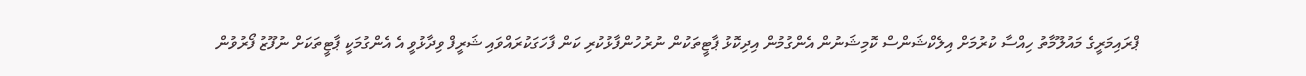ޕްރައިމަރީގެ މައުލޫމާތު ހިއްސާ ކުރުމަށް އިލެކްޝަންސް ކޮމިޝަނުން އެންގުމުން އިދިކޮޅު ޕާޓީތަކުން ނުރުހުންފާޅުކުރި ކަން ފާހަގަކުރައްވައި ޝަރީފް ވިދާޅުވީ އެ އެންގުމަކީ ޕާޓީތަކަށް ނުފޫޒު ފޯރުވުން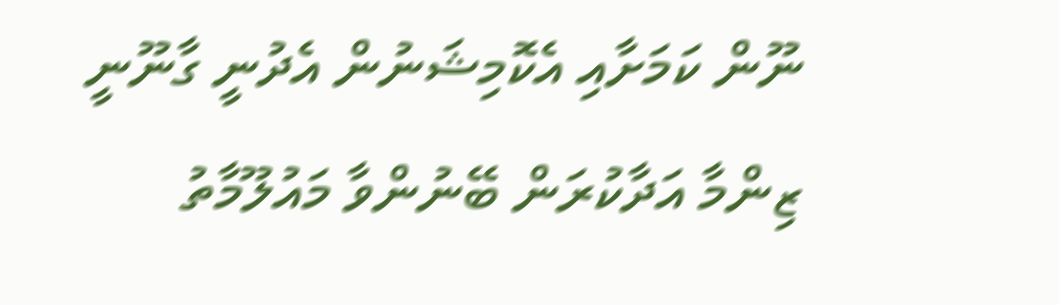ނޫން ކަމަށާއި އެކޮމިޝަނުން އެދުނީ ގާނޫނީ ޒިންމާ އަދާކުރަން ބޭނުންވާ މައުލޫމާތު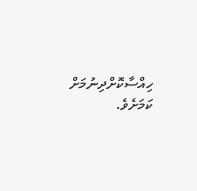ހިއްސާކޮށްދިނުމަށް ކަމަށެވެ.